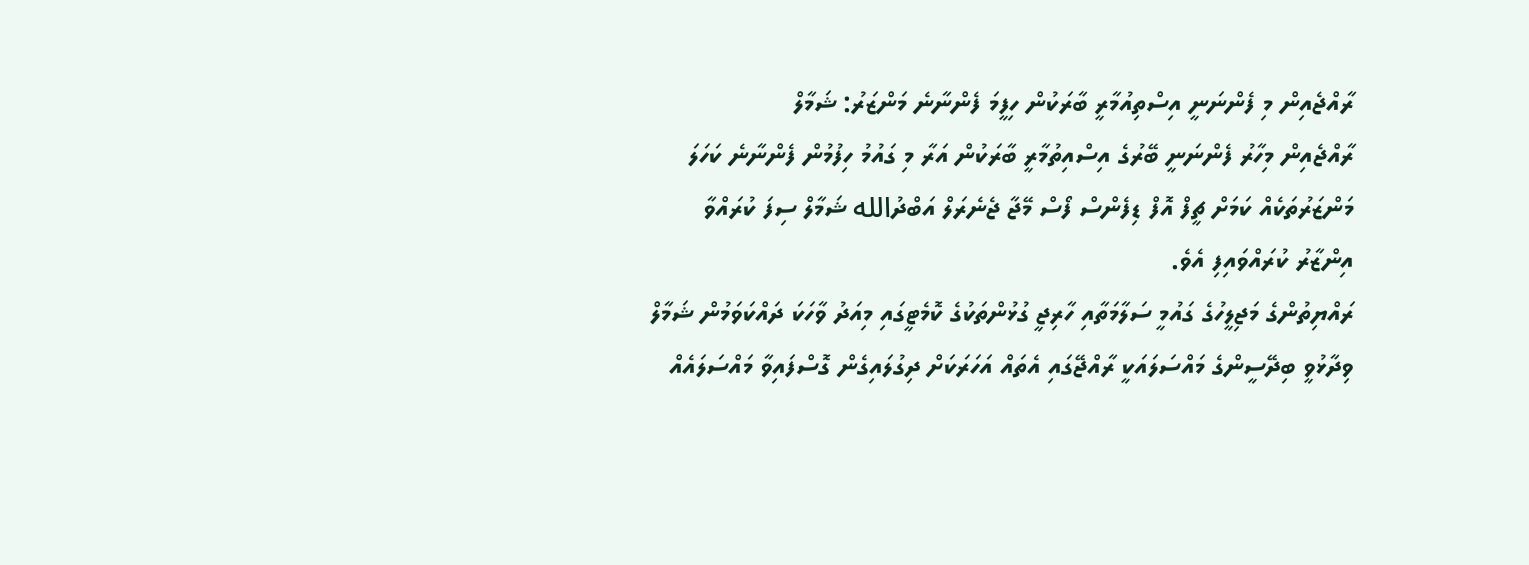ރާއްޖެއިން މި ފެންނަނީ އިސްތިއުމާރީ ބާރަކުން ހިފީމަ ފެންނާނެ މަންޒަރު: ޝަމާލް
ރާއްޖެއިން މިހާރު ފެންނަނީ ބޭރުގެ އިސްއިތުމާރީ ބާރަކުން އަރާ މި ގައުމު ހިފުމުން ފެންނާނެ ކަހަލަ މަންޒަރުތަކެއް ކަމަށް ޗީފް އޮފް ޑިފެންސް ފޯސް މޭޖާ ޖެނެރަލް އަބްދުالله ޝަމާލް ސިފަ ކުރައްވާ އިންޒާރު ކުރައްވައިފި އެވެ.
ރައްޔިތުންގެ މަޖިލީހުގެ ގައުމީ ސަލާމަތާއި ހާރިޖީ ގުޅުންތަކުގެ ކޮމެޓީގައި މިއަދު ވާހަކަ ދައްކަވަމުން ޝަމާލް ވިދާޅުވީ ބިދޭސީންގެ މައްސަލައަކީ ރާއްޖޭގައި އެތައް އަހަރަކަށް ދިގުލައިގެން ގޮސްފައިވާ މައްސަލައެއް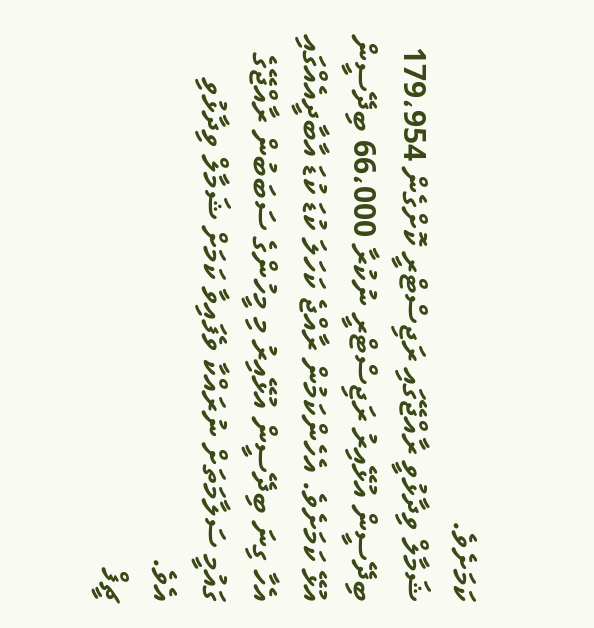ކަމަށެވެ.
ޝަމާލް ވިދާޅުވީ ރާއްޖޭގައި ރަޖިސްޓްރީ ކޮށްގެން 179،954 ބިދޭސީން އުޅޭއިރު ރަޖިސްޓްރީ ނުކުރާ 66،000 ބިދޭސީން އުޅޭ ކަމަށެވެ. އެހެންކަމުން ރާއްޖެ ކަހަލަ ކުޑަ ކުޑަ އާބާދީއެއްގައި އެހާ ގިނަ ބިދޭސީން އުޅޭއިރު މި މީހުންގެ ސަބަބުން ރާއްޖޭގެ ގައުމީ ސަލާމަތަށް ނުރައްކާ ވެފައިވާ ކަމަށް ޝަމާލް ވިދާޅުވި އެވެ.
ޗީފް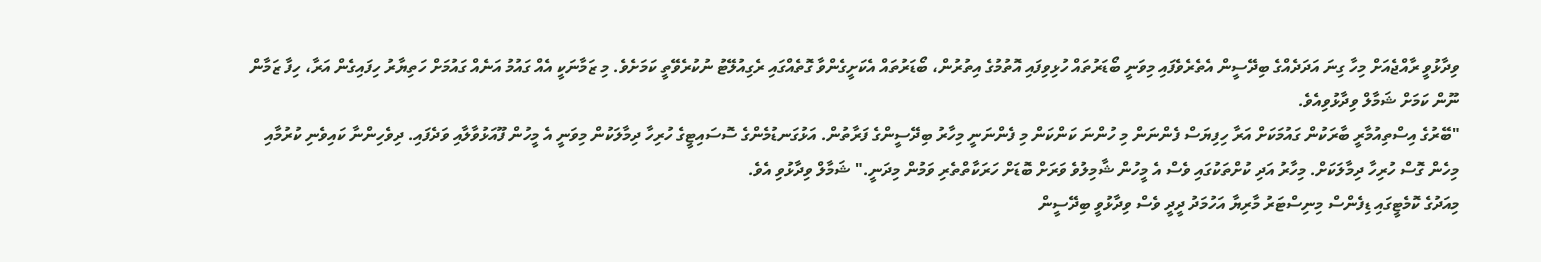ވިދާޅުވީ ރާއްޖެއަށް މިހާ ގިނަ އަދަދެއްގެ ބިދޭސީން އެތެރެވެފައި މިވަނީ ބޯޑަރުތައް ހުޅިވިފައި އޮތުމުގެ އިތުރުން، ބޯޑަރުތައް އެކަށީގެންވާ ގޮތެއްގައި ރެގިއުލޭޓު ނުކުރެވޭތީ ކަމަށެވެ. މި ޒަމާނަކީ އެއް ގައުމު އަނެއް ގައުމަށް ހަތިޔާރު ހިފައިގެން އަރާ، ހިފާ ޒަމާން ނޫން ކަމަށް ޝަމާލް ވިދާޅުވިއެވެ.
"ބޭރުގެ އިސްތިއުމާރީ ބާރަކުން ގައުމަކަށް އަރާ ހިފިޔަސް ފެންނަން މި ހުންނަ ކަންކަން މި ފެންނަނީ މިހާރު ބިދޭސީންގެ ފަރާތުން. އަޅުގަނޑުމެންގެ ސޮސައިޓީގެ ހުރިހާ ދިމާލަކުން މިވަނީ އެ މީހުން ފޫއަޅުވާލާއި ވަދެފައި. ދިވެހިންނާ ކައިވެނި ކުރުމާއި މިހެން ގޮސް ހުރިހާ ދިމާލަކަށް. މިހާރު އަދި ކުށްތަކުގައި ވެސް އެ މީހުން ޝާމިލުވެ ވަރަށް ބޮޑަށް ހަރަކާތްތެރި ވަމުން މިދަނީ." ޝަމާލް ވިދާޅުވި އެވެ.
މިއަދުގެ ކޮމެޓީގައި ޑިފެންސް މިނިސްޓަރު މާރިޔާ އަހުމަދު ދީދީ ވެސް ވިދާޅުވީ ބިދޭސީން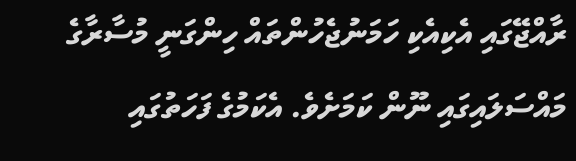ރާއްޖޭގައި އެކިއެކި ހަމަނުޖެހުންތައް ހިންގަނީ މުސާރާގެ މައްސަލައިގައި ނޫން ކަމަށެވެ. އެކަމުގެ ފަހަތުގައި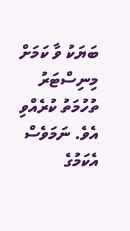ބަޔަކު ވާ ކަމަށް މިނިސްޓަރު ތުހުމަތު ކުރެއްވި އެވެ. ނަމަވެސް އެކަމުގެ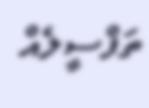ތަފްސީލެއް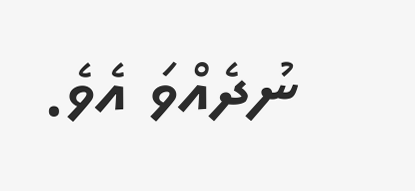ނުދެއްވަ އެވެ.